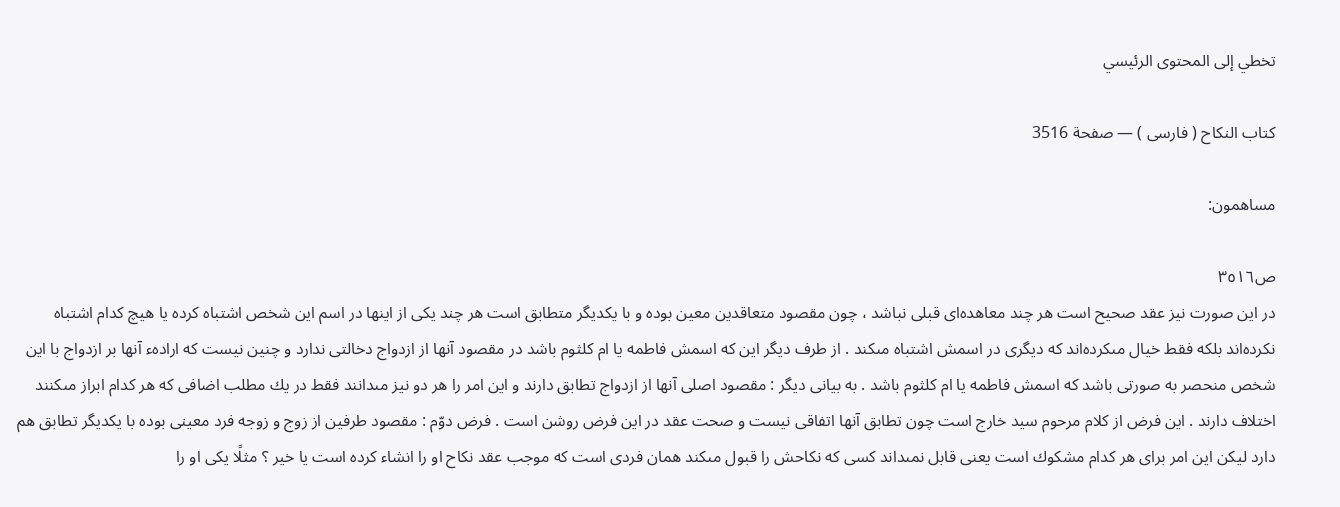تخطي إلى المحتوى الرئيسي

كتاب النكاح ( فارسى ) — صفحة 3516

مساهمون:

ص٣٥١٦
در اين صورت نيز عقد صحيح است هر چند معاهده‌اى قبلى نباشد ، چون مقصود متعاقدين معين بوده و با يكديگر متطابق است هر چند يكى از اينها در اسم اين شخص اشتباه كرده يا هيچ كدام اشتباه نكرده‌اند بلكه فقط خيال مىكرده‌اند كه ديگرى در اسمش اشتباه مىكند . از طرف ديگر اين كه اسمش فاطمه يا ام كلثوم باشد در مقصود آنها از ازدواج دخالتى ندارد و چنين نيست كه ارادهء آنها بر ازدواج با اين شخص منحصر به صورتى باشد كه اسمش فاطمه يا ام كلثوم باشد . به بيانى ديگر : مقصود اصلى آنها از ازدواج تطابق دارند و اين امر را هر دو نيز مىدانند فقط در يك مطلب اضافى كه هر كدام ابراز مىكنند اختلاف دارند . اين فرض از كلام مرحوم سيد خارج است چون تطابق آنها اتفاقى نيست و صحت عقد در اين فرض روشن است . فرض دوّم : مقصود طرفين از زوج و زوجه فرد معينى بوده با يكديگر تطابق هم دارد ليكن اين امر براى هر كدام مشكوك است يعنى قابل نمىداند كسى كه نكاحش را قبول مىكند همان فردى است كه موجب عقد نكاح او را انشاء كرده است يا خير ؟ مثلًا يكى او را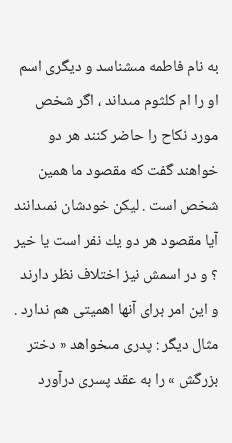به نام فاطمه مىشناسد و ديگرى اسم او را ام كلثوم مىداند ، اگر شخص مورد نكاح را حاضر كنند هر دو خواهند گفت كه مقصود ما همين شخص است . ليكن خودشان نمىدانند آيا مقصود هر دو يك نفر است يا خير ؟ و در اسمش نيز اختلاف نظر دارند و اين امر براى آنها اهميتى هم ندارد . مثال ديگر : پدرى مىخواهد « دختر بزرگش » را به عقد پسرى درآورد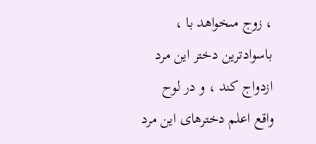، زوج مىخواهد با ، باسوادترين دختر اين مرد ازدواج كند ، و در لوح واقع اعلم دخترهاى اين مرد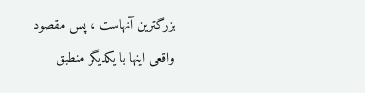بزرگترين آنهاست ، پس مقصود واقعى اينها با يكديگر منطبق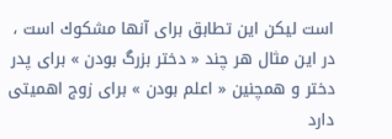است ليكن اين تطابق براى آنها مشكوك است ، در اين مثال هر چند « دختر بزرگ بودن » براى پدر دختر و همچنين « اعلم بودن » براى زوج اهميتى دارد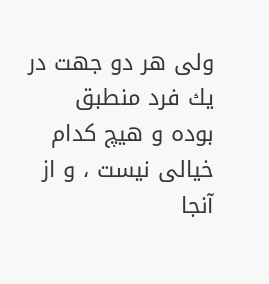ولى هر دو جهت در يك فرد منطبق بوده و هيچ كدام خيالى نيست ، و از آنجا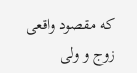كه مقصود واقعى زوج و ولى